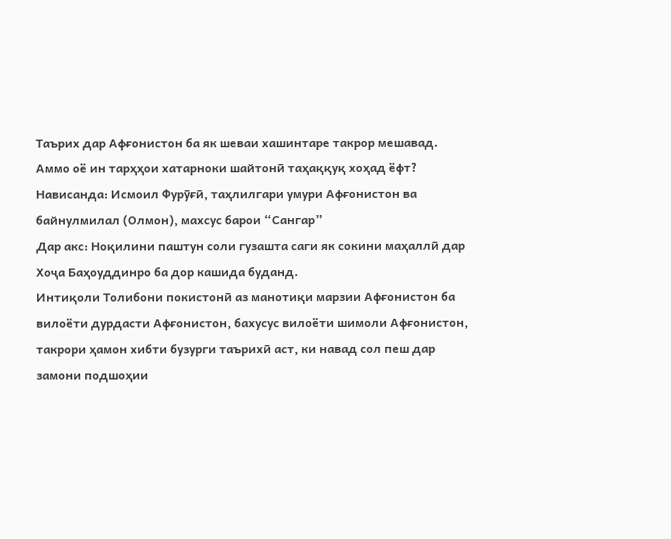Таърих дар Афғонистон ба як шеваи хашинтаре такрор мешавад. Аммо оё ин тарҳҳои хатарноки шайтонӣ таҳаққуқ хоҳад ёфт?
Нависанда: Исмоил Фурӯғӣ, таҳлилгари умури Афғонистон ва байнулмилал (Олмон), махсус барои “Сангар”
Дар акс: Ноқилини паштун соли гузашта саги як сокини маҳаллӣ дар Хоҷа Баҳоуддинро ба дор кашида буданд.
Интиқоли Толибони покистонӣ аз манотиқи марзии Афғонистон ба вилоёти дурдасти Афғонистон, бахусус вилоёти шимоли Афғонистон, такрори ҳамон хибти бузурги таърихӣ аст, ки навад сол пеш дар замони подшоҳии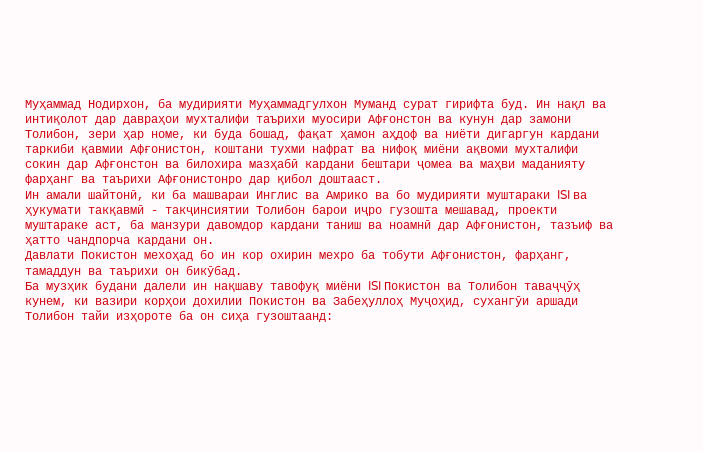Муҳаммад Нодирхон, ба мудирияти Муҳаммадгулхон Муманд сурат гирифта буд. Ин нақл ва интиқолот дар давраҳои мухталифи таърихи муосири Афғонстон ва кунун дар замони Толибон, зери ҳар номе, ки буда бошад, фақат ҳамон аҳдоф ва ниёти дигаргун кардани таркиби қавмии Афғонистон, коштани тухми нафрат ва нифоқ миёни ақвоми мухталифи сокин дар Афғонстон ва билохира мазҳабӣ кардани бештари ҷомеа ва маҳви маданияту фарҳанг ва таърихи Афғонистонро дар қибол доштааст.
Ин амали шайтонӣ, ки ба машвараи Инглис ва Амрико ва бо мудирияти муштараки ISI ва ҳукумати такқавмӣ - такҷинсиятии Толибон барои иҷро гузошта мешавад, проекти муштараке аст, ба манзури давомдор кардани таниш ва ноамнӣ дар Афғонистон, тазъиф ва ҳатто чандпорча кардани он.
Давлати Покистон мехоҳад бо ин кор охирин мехро ба тобути Афғонистон, фарҳанг, тамаддун ва таърихи он бикӯбад.
Ба музҳик будани далели ин нақшаву тавофуқ миёни ISI Покистон ва Толибон таваҷҷӯҳ кунем, ки вазири корҳои дохилии Покистон ва Забеҳуллоҳ Муҷоҳид, сухангӯи аршади Толибон тайи изҳороте ба он сиҳа гузоштаанд: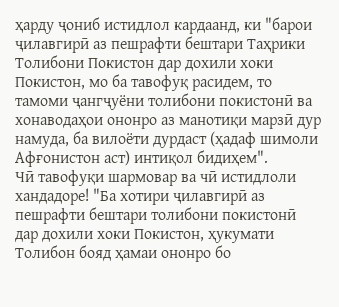ҳарду ҷониб истидлол кардаанд, ки "барои ҷилавгирӣ аз пешрафти бештари Таҳрики Толибони Покистон дар дохили хоки Покистон, мо ба тавофуқ расидем, то тамоми ҷангҷуёни толибони покистонӣ ва хонаводаҳои ононро аз манотиқи марзӣ дур намуда, ба вилоёти дурдаст (ҳадаф шимоли Афғонистон аст) интиқол бидиҳем".
Чӣ тавофуқи шармовар ва чӣ истидлоли хандадоре! "Ба хотири ҷилавгирӣ аз пешрафти бештари толибони покистонӣ дар дохили хоки Покистон, ҳукумати Толибон бояд ҳамаи ононро бо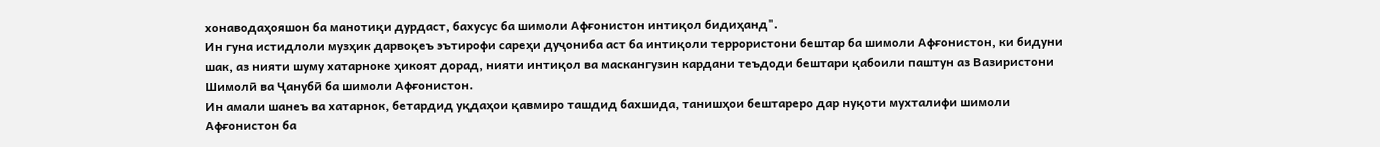хонаводаҳояшон ба манотиқи дурдаст, бахусус ба шимоли Афғонистон интиқол бидиҳанд".
Ин гуна истидлоли музҳик дарвоқеъ эътирофи сареҳи дуҷониба аст ба интиқоли террористони бештар ба шимоли Афғонистон, ки бидуни шак, аз нияти шуму хатарноке ҳикоят дорад, нияти интиқол ва маскангузин кардани теъдоди бештари қабоили паштун аз Вазиристони Шимолӣ ва Ҷанубӣ ба шимоли Афғонистон.
Ин амали шанеъ ва хатарнок, бетардид уқдаҳои қавмиро ташдид бахшида, танишҳои бештареро дар нуқоти мухталифи шимоли Афғонистон ба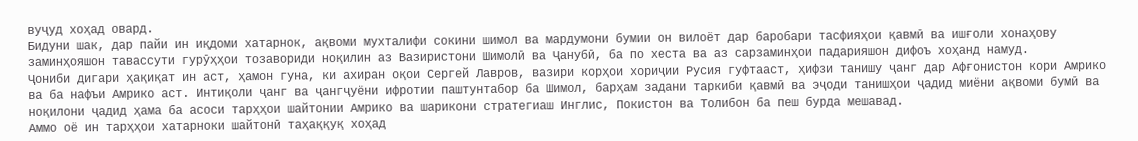вуҷуд хоҳад овард.
Бидуни шак, дар пайи ин иқдоми хатарнок, ақвоми мухталифи сокини шимол ва мардумони бумии он вилоёт дар баробари тасфияҳои қавмӣ ва ишғоли хонаҳову заминҳояшон тавассути гурӯҳҳои тозавориди ноқилин аз Вазиристони Шимолӣ ва Ҷанубӣ, ба по хеста ва аз сарзаминҳои падарияшон дифоъ хоҳанд намуд.
Ҷониби дигари ҳақиқат ин аст, ҳамон гуна, ки ахиран оқои Сергей Лавров, вазири корҳои хориҷии Русия гуфтааст, ҳифзи танишу ҷанг дар Афғонистон кори Амрико ва ба нафъи Амрико аст. Интиқоли ҷанг ва ҷангҷуёни ифротии паштунтабор ба Шимол, барҳам задани таркиби қавмӣ ва эҷоди танишҳои ҷадид миёни ақвоми бумӣ ва ноқилони ҷадид ҳама ба асоси тарҳҳои шайтонии Амрико ва шарикони стратегиаш Инглис, Покистон ва Толибон ба пеш бурда мешавад.
Аммо оё ин тарҳҳои хатарноки шайтонӣ таҳаққуқ хоҳад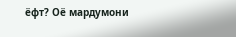ёфт? Оё мардумони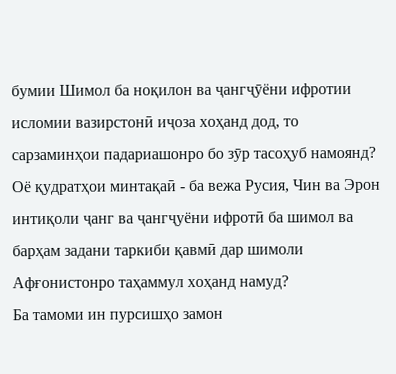бумии Шимол ба ноқилон ва ҷангҷӯёни ифротии исломии вазирстонӣ иҷоза хоҳанд дод, то сарзаминҳои падариашонро бо зӯр тасоҳуб намоянд?
Оё қудратҳои минтақаӣ - ба вежа Русия, Чин ва Эрон интиқоли ҷанг ва ҷангҷуёни ифротӣ ба шимол ва барҳам задани таркиби қавмӣ дар шимоли Афғонистонро таҳаммул хоҳанд намуд?
Ба тамоми ин пурсишҳо замон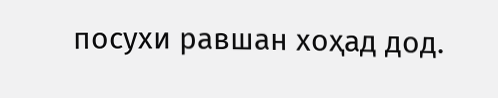посухи равшан хоҳад дод.